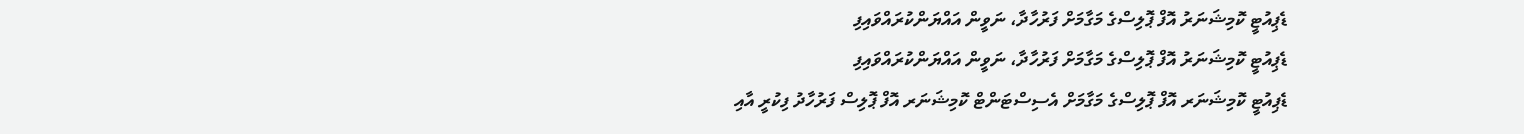ޑެޕިއުޓީ ކޮމިޝަނަރު އޮފް ޕޮލިސްގެ މަގާމަށް ފަރުހާދާ، ނަވީން އައްޔަންކުރައްވައިފި
ޑެޕިއުޓީ ކޮމިޝަނަރު އޮފް ޕޮލިސްގެ މަގާމަށް ފަރުހާދާ، ނަވީން އައްޔަންކުރައްވައިފި
ޑެޕިއުޓީ ކޮމިޝަނަރ އޮފް ޕޮލިސްގެ މަގާމަށް އެސިސްޓަންޓް ކޮމިޝަނަރ އޮފް ޕޮލިސް ފަރުހާދު ފިކުރީ އާއި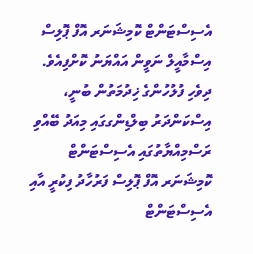އެސިސްޓަންޓް ކޮމިޝަނަރ އޮފް ޕޮލިސް އިސްމާއީލް ނަވީން އައްޔަނު ކޮށްފިއެވެ.
ދިވެހި ފުލުހުންގެ ޚިދުމަތުން ބުނީ، އިސްކަންދަރު ބިލްޑިންގގައި މިއަދު ބޭއްވި ރަސްމިއްޔާތުގައި އެސިސްޓަންޓް ކޮމިޝަނަރ އޮފް ޕޮލިސް ފަރުހާދު ފިކުރީ އާއި އެސިސްޓަންޓް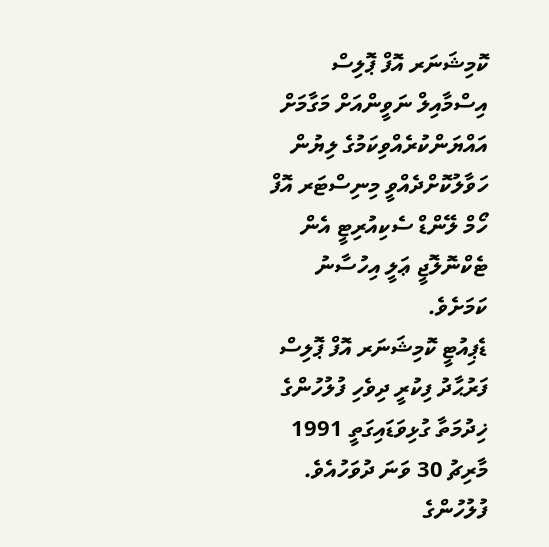ކޮމިޝަނަރ އޮފް ޕޮލިސް އިސްމާއިލް ނަވީންއަށް މަގާމަށް އައްޔަންކުރެއްވިކަމުގެ ލިޔުން ހަވާލުކޮށްދެއްވީ މިނިސްޓަރ އޮފް ހޯމް ލޭންޑް ސެކިއުރިޓީ އެން ޓެކްނޮލޮޖީ ޢަލީ އިހުސާނު ކަމަށެވެ.
ޑެޕިއުޓީ ކޮމިޝަނަރ އޮފް ޕޮލިސް ފަރުޙާދު ފިކުރީ ދިވެހި ފުލުހުންގެ ޚިދުމަތާ ގުޅިވަޑައިގަތީ 1991 މާރިޗު 30 ވަނަ ދުވަހުއެވެ. ފުލުހުންގެ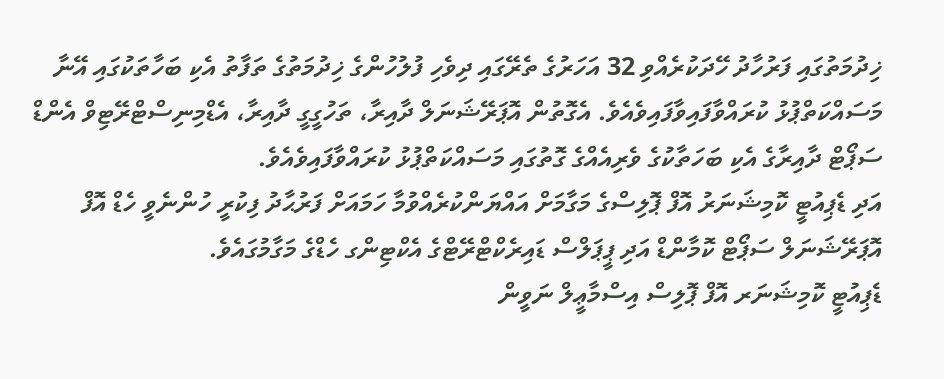ޚިދުމަތުގައި ފަރުހާދު ހޭދަކުރެއްވި 32 އަހަރުގެ ތެރޭގައި ދިވެހި ފުލުހުންގެ ޚިދުމަތުގެ ތަފާތު އެކި ބަހާތަކުގައި އޭނާ މަސައްކަތްޕުޅު ކުރައްވާފައިވާފައިވެއެވެ. އެގޮތުން އޮޕަރޭޝަނަލް ދާއިރާ، ތަހުގީގީ ދާއިރާ، އެޑްމިނިސްޓްރޭޓިވް އެންޑް ސަޕޯޓް ދާއިރާގެ އެކި ބަހަތާކުގެ ވެރިއެއްގެ ގޮތުގައި މަސައްކަތްޕުޅު ކުރައްވާފައިވެއެވެ.
އަދި ޑެޕިއުޓީ ކޮމިޝަނަރު އޮފް ޕޮލިސްގެ މަގާމަށް އައްޔަންކުރެއްވުމާ ހަމައަށް ފަރުޙާދު ފިކުރީ ހުންނެވީ ހެޑް އޮފް އޮޕަރޭޝަނަލް ސަޕޯޓް ކޮމާންޑް އަދި ޕީޕަލްސް ޑައިރެކްޓްރޭޓްގެ އެކްޓިންގ ހެޑްގެ މަގާމުގައެވެ.
ޑެޕިއުޓީ ކޮމިޝަނަރ އޮފް ޕޮލިސް އިސްމާޢީލް ނަވީން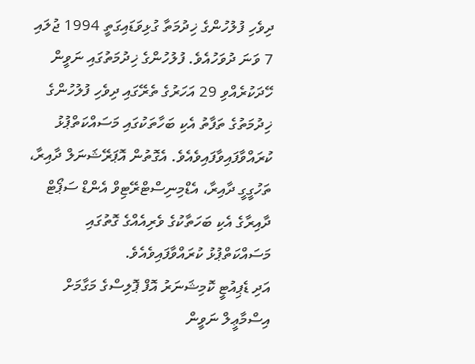ދިވެހި ފުލުހުންގެ ޚިދުމަތާ ގުޅިވަޑައިގަތީ 1994 ޖުލައި 7 ވަނަ ދުވަހުއެވެ. ފުލުހުންގެ ޚިދުމަތުގައި ނަވީން ހޭދަކުރެއްވި 29 އަހަރުގެ ތެރޭގައި ދިވެހި ފުލުހުންގެ ޚިދުމަތުގެ ތަފާތު އެކި ބަހާތަކުގައި މަސައްކަތްޕުޅު ކުރައްވާފައިވާފައިވެއެވެ. އެގޮތުން އޮޕަރޭޝަނަލް ދާއިރާ، ތަހުގީގީ ދާއިރާ، އެޑްމިނިސްޓްރޭޓިވް އެންޑް ސަޕޯޓް ދާއިރާގެ އެކި ބަހަތާކުގެ ވެރިއެއްގެ ގޮތުގައި މަސައްކަތްޕުޅު ކުރައްވާފައިވެއެވެ.
އަދި ޑެޕިއުޓީ ކޮމިޝަނަރު އޮފް ޕޮލިސްގެ މަގާމަށް އިސްމާޢީލް ނަވީން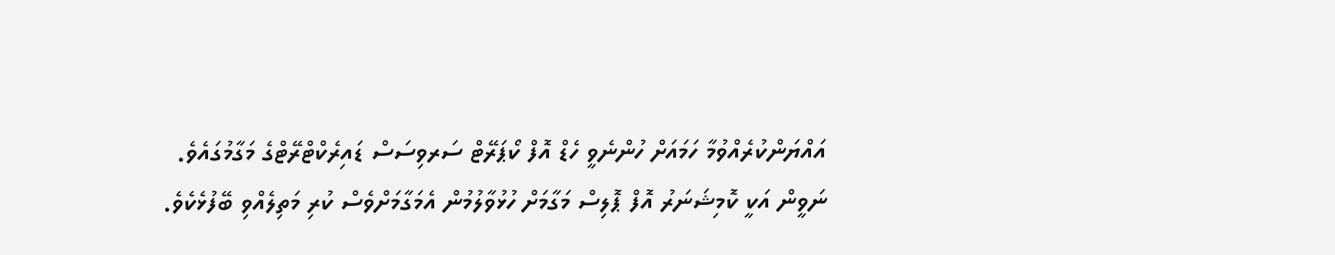އައްޔަންކުރެއްވުމާ ހަމައަށް ހުންނެވީ ހެޑް އޮފް ކޯޕަރޭޓް ސަރވިސަސް ޑައިރެކްޓްރޭޓްގެ މަގާމުގައެވެ.
ނަވީން އަކީ ކޮމިޝަނަރު އޮފް ޕޮލިސް މަގާމަށް ހުޅުވާލުމުން އެމަގާމަށްވެސް ކުރި މަތިލެއްވި ބޭފުޅެކެވެ.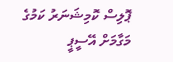ޕޮލިސް ކޮމިޝަނަރު ކަމުގެ މަގާމަށް އޭސީޕީ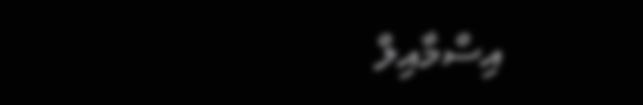އިސްމާއިލް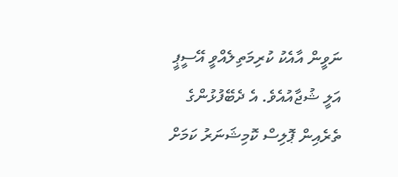ނަވީން އާއެކު ކުރިމަތިލެއްވީ އޭސީޕީ އަލީ ޝުޖާއުއެވެ. އެ ދެބޭފުޅުންގެ ތެރެއިން ޕޮލިސް ކޮމިޝަނަރު ކަމަށް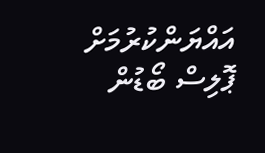އައްޔަންކުރުމަށް ޕޮލިސް ބޯޑުން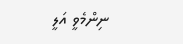ނިންމެވީ އަލީ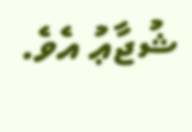ޝުޖާޢު އެވެ.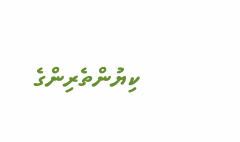ކިޔުންތެރިންގެ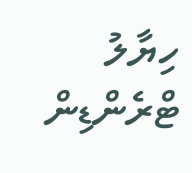ހިޔާލު
ޓްރެންޑިން